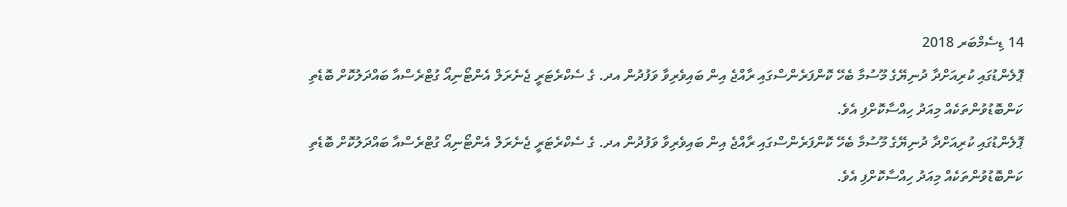14 ޑިސެމްބަރ 2018
ޕޮލެންޑުގައި ކުރިއަށްދާ ދުނިޔޭގެ މޫސުމާ ބެހޭ ކޮންފަރެންސްގައި ރާއްޖެ އިން ބައިވެރިވާ ވަފުދުން އދ. ގެ ސެކްރެޓަރީ ޖެނެރަލް އެންޓޯނިއޯ ގުޓްރެސްއާ ބައްދަލުކޮށް ބޮޑެތި ކަންބޮޑުވުންތަކެއް މިއަދު ހިއްސާކޮށްފި އެވެ.
ޕޮލެންޑުގައި ކުރިއަށްދާ ދުނިޔޭގެ މޫސުމާ ބެހޭ ކޮންފަރެންސްގައި ރާއްޖެ އިން ބައިވެރިވާ ވަފުދުން އދ. ގެ ސެކްރެޓަރީ ޖެނެރަލް އެންޓޯނިއޯ ގުޓްރެސްއާ ބައްދަލުކޮށް ބޮޑެތި ކަންބޮޑުވުންތަކެއް މިއަދު ހިއްސާކޮށްފި އެވެ.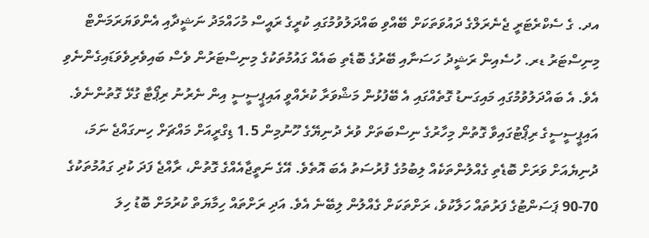އދ. ގެ ސެކްރެޓަރީ ޖެނެރަލްގެ ދައުވަތަކަށް ބޭއްވި ބައްދަލުވުމުގައި ކުރީގެ ރައީސް މުހައްމަދު ނަޝީދާއި އެންވަޔަރަމަންޓް މިނިސްޓަރު ޑރ. ހުސެއިން ރަޝީދު ހަސަނާއި ބޭރުގެ ބޮޑެތި ބައެއް ގައުމުތަކުގެ މިނިސްޓަރުން ވެސް ބައިވެރިވެވަޑައިގެންނެވި އެވެ. އެ ބައްދަލުވުމުގައި މައިގަނޑު ގޮތެއްގައި އެ ބޭފުޅުން މަޝްވަރާ ކުރެއްވީ އައިޕީސީސީ އިން ނެރުނު ރިޕޯޓާ ގުޅޭ ގޮތުންނެވެ.
އައިޕީސީސީގެ ރިޕޯޓުގައިވާ ގޮތުން މިހާރުގެ ނިސްބަތަށް ވުރެ ދުނިޔޭގެ ހޫނުމިން 1.5 ޑިގްރީއަށް މައްޗަށް ހިނގައްޖެ ނަމަ، ދުނިޔެއަށް ވަރަށް ބޮޑެތި ގެއްލުންތަކެއް ލިބުމުގެ ފުރުސަތު އެބަ އޮތެވެ. އޭގެ ނަތީޖާއެއްގެ ގޮތުން، ރާއްޖެ ފަދަ ކުދި ގައުމުތަކުގެ 70-90 ޕަސަންޓުގެ ފަރުތައް ހަލާކުވެ، ރަށްތަކަށް ގެއްލުން ލިބޭނެ އެވެ. އަދި ރަށްތައް ހިމާޔަތް ކުރުމަށް ބޮޑު ހިލަ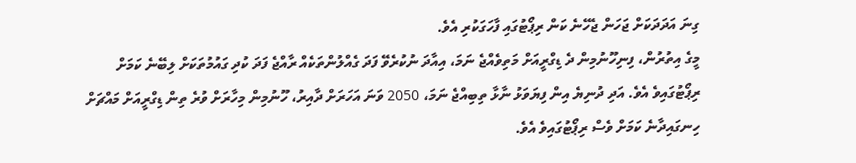ގިނަ އަދަދަކަށް ޖަހަން ޖެހޭނެ ކަން ރިޕޯޓުގައި ފާހަގަކުރި އެވެ.
މީގެ އިތުރުން، ފިނިހޫނުމިން ދެ ޑިގްރީއަށް މަތިވެއްޖެ ނަމަ، އިއާދަ ނުކުރެވޭ ފަދަ ގެއްލުންތަކެއް ރާއްޖެ ފަދަ ކުދި ގައުމުތަކަށް ލިބޭނެ ކަމަށް ރިޕޯޓުގައިވެ އެވެ. އަދި ދުނިޔެ އިން ފިޔަވަޅު ނާޅާ ތިބިއްޖެ ނަމަ، 2050 ވަނަ އަހަރަށް ދާއިރު، ހޫނުމިން މިހާރަށް ވުރެ ތިން ޑިގްރީއަށް މައްޗަށް ހިނގައިދާނެ ކަމަށް ވެސް ރިޕޯޓުގައިވެ އެވެ.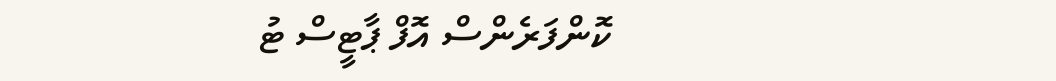ކޮންފަރެންސް އޮފް ޕާޓީސް ޓު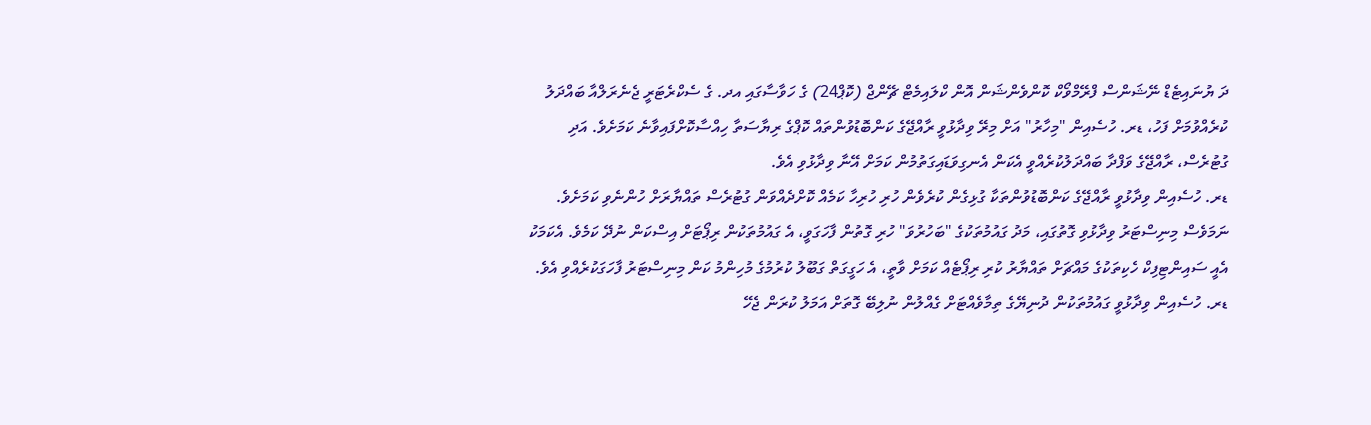ދަ ޔުނައިޓެޑް ނޭޝަންސް ފްރޭމްވޯކް ކޮންވެންޝަން އޮން ކްލައިމެޓް ޗޭންޖް (ކޮޕް24) ގެ ހަވާސާގައި އދ. ގެ ސެކްރެޓަރީ ޖެނެރަލްއާ ބައްދަލު ކުރެއްވުމަށް ފަހު، ޑރ. ހުސެއިން "މިހާރު" އަށް މިރޭ ވިދާޅުވީ ރާއްޖޭގެ ކަންބޮޑުވުންތައް ކޮޕްގެ ރިޔާސަތާ ހިއްސާކޮށްފައިވާނެ ކަމަށެވެ. އަދި ގުޓުރެސް، ރާއްޖޭގެ ވަފްދާ ބައްދަލުކުރެއްވީ އެކަން އެނގިވަޑައިގަތުމުން ކަމަށް އޭނާ ވިދާޅުވި އެވެ.
ޑރ. ހުސެއިން ވިދާޅުވީ ރާއްޖޭގެ ކަންބޮޑުވުންތަކާ ގުޅިގެން ކުރެވެން ހުރި ހުރިހާ ކަމެއް ކޮށްދެއްވަން ގުޓުރެސް ތައްޔާރަށް ހުންނެވި ކަމަށެވެ.
ނަމަވެސް މިނިސްޓަރު ވިދާޅުވި ގޮތުގައި، މަދު ގައުމުތަކުގެ "ބަހުރުވަ" ހުރި ގޮތުން ފާހަގަވީ، އެ ގައުމުތަކުން ރިޕޯޓަށް އިސްކަން ނުދޭ ކަމެވެ. އެކަމަކު އެއީ ސައިންޓިފިކް ހެކިތަކުގެ މައްޗަށް ތައްޔާރު ކުރި ރިޕޯޓެއް ކަމަށް ވާތީ، އެ ހަގީގަތް ގަބޫލު ކުރުމުގެ މުހިންމު ކަން މިނިސްޓަރު ފާހަގަކުރެއްވި އެވެ.
ޑރ. ހުސެއިން ވިދާޅުވީ ގައުމުތަކުން ދުނިޔޭގެ ތިމާވެއްޓަށް ގެއްލުން ނުލިބޭ ގޮތަށް އަމަލު ކުރަން ޖެހޭ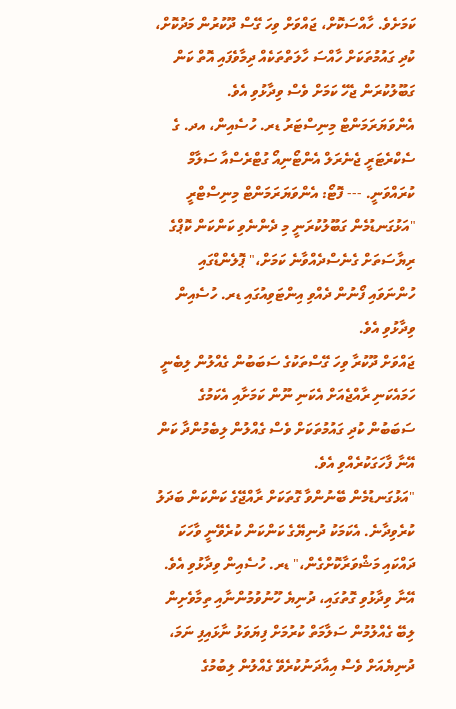ކަމަށެވެ. ހާއްސަކޮށް، ޖައްވަށް ވިހަ ގޭސް ދޫކުރުން މަދުކޮށް، ކުދި ގައުމުތަކަށް ހާއްސަ ހާލަތްތަކެއް ދިމާވެފައި އޮތް ކަން ގަބޫލުކުރަން ޖެހޭ ކަމަށް ވެސް ވިދާޅުވި އެވެ.
އެންވަޔަރަމަންޓް މިނިސްޓަރު ޑރ. ހުސެއިން، އދ. ގެ ސެކްރެޓަރީ ޖެނެރަލް އެންޓޯނިއޯ ގުޓްރެސްއާ ސަލާމް ކުރައްވަނީ. --- ފޮޓޯ: އެންވަޔަރަމަންޓް މިނިސްޓްރީ
"އަޅުގަނޑުމެން ގަބޫލުކުރަނީ މި ދެންނެވި ކަންކަން ކޮޕްގެ ރިޔާސަތަށް ގެނެސްދެއްވާނެ ކަމަށް،" ޕޮލެންޑްގައި ހުންނަވައި ފޯނުން ދެއްވި އިންޓަވިއުގައި ޑރ. ހުސެއިން ވިދާޅުވި އެވެ.
ޖައްވަށް ދޫކުރާ ވިހަ ގޭސްތަކުގެ ސަބަބުން ގެއްލުން ލިބެނީ ހަމައެކަނި ރާއްޖެއަށް އެކަނި ނޫން ކަމަށާއި އެކަމުގެ ސަބަބުން ކުދި ގައުމުތަކަށް ވެސް ގެއްލުން ލިބެމުންދާ ކަން އޭނާ ފާހަގަކުރެއްވި އެވެ.
"އަޅުގަނޑުމެން ބޭނުންވާ ގޮތަކަށް ރާއްޖޭގެ ކަންކަން ބަދަލު ކުރެވިދާނެ. އެކަމަކު ދުނިޔޭގެ ކަންކަން ކުރެވޭނީ ވާހަކަ ދައްކައި މަޝްވަރާކޮށްގެން،" ޑރ. ހުސެއިން ވިދާޅުވި އެވެ.
އޭނާ ވިދާޅުވި ގޮތުގައި، ދުނިޔެ ހޫނުވުމުންނާއި ތިމާވެށިން ލިބޭ ގެއްލުމުން ސަލާމަތް ކުރުމަށް ފިޔަވަޅު ނާޅައިފި ނަމަ، ދުނިޔެއަށް ވެސް އިއާދަނުކުރެވޭ ގެއްލުން ލިބުމުގެ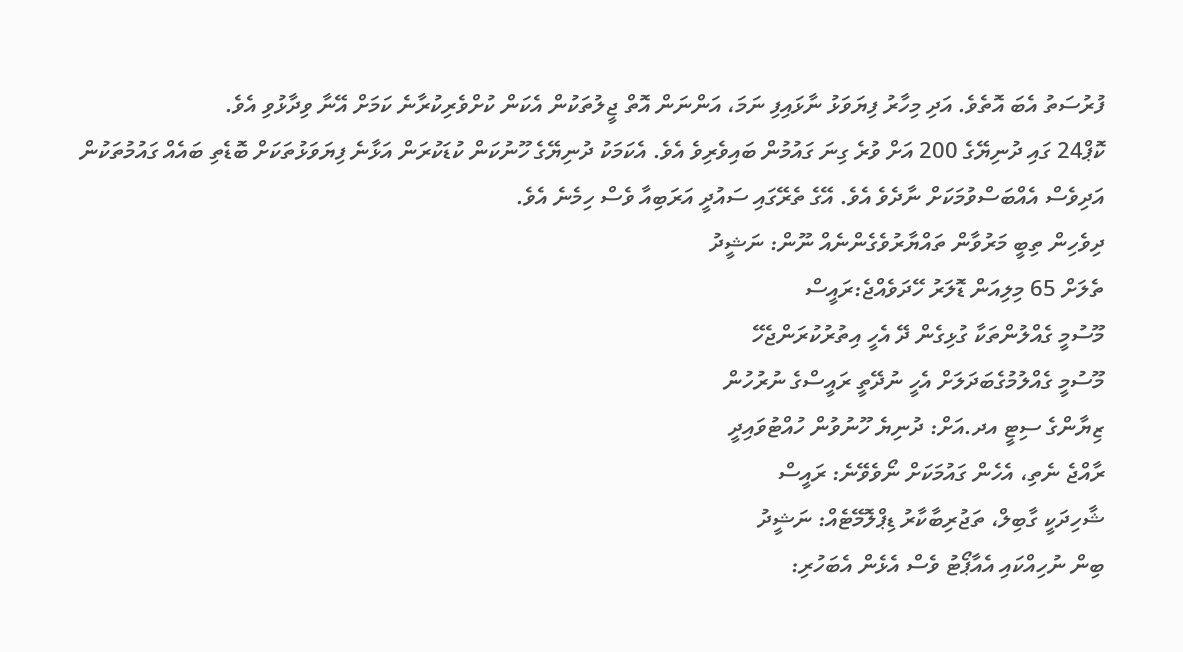ފުރުސަތު އެބަ އޮތެވެ. އަދި މިހާރު ފިޔަވަޅު ނާޅައިފި ނަމަ، އަންނަން އޮތް ޖީލުތަކުން އެކަން ކުށްވެރިކުރާނެ ކަމަށް އޭނާ ވިދާޅުވި އެވެ.
ކޮޕް24 ގައި ދުނިޔޭގެ 200 އަށް ވުރެ ގިނަ ގައުމުން ބައިވެރިވެ އެވެ. އެކަމަކު ދުނިޔޭގެ ހޫނުކަން ކުޑަކުރަން އަޅާނެ ފިޔަވަޅުތަކަށް ބޮޑެތި ބައެއް ގައުމުތަކުން އަދިވެސް އެއްބަސްވުމަކަށް ނާދެވެ އެވެ. އޭގެ ތެރޭގައި ސައުދީ އަރަބިއާ ވެސް ހިމެނެ އެވެ.
ދިވެހިން ތިބީ މަރުވާން ތައްޔާރުވެގެންނެއް ނޫން: ނަޝީދު
ތެލަށް 65 މިލިއަން ޑޮލަރު ހޭދަވެއްޖެ:ރައީސް
މޫސުމީ ގެއްލުންތަކާ ގުޅިގެން ދޭ އެހީ އިތުރުކުރަންޖެހޭ
މޫސުމީ ގެއްލުމުގެބަދަލަށް އެހީ ނުދޭތީ ރައީސްގެ ނުރުހުން
ޒިޔާންގެ ސިޓީ އދ.އަށް: ދުނިޔެ ހޫނުވުން ހުއްޓުވައިދީ
ރާއްޖެ ނެތި، އެހެން ގައުމަކަށް ނޯވެވޭނެ: ރައީސް
ޝާހިދަކީ ގާބިލް، ތަޖުރިބާކާރު ޑިޕްލޮމޭޓެއް: ނަޝީދު
ބިން ނުހިއްކައި އެއާޕޯޓު ވެސް އެޅެން އެބަހުރި: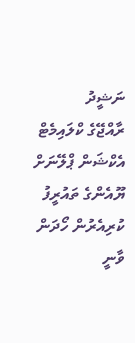ނަޝީދު
ރާއްޖޭގެ ކްލައިމެޓް އެކްޝަން ޕްލޭނަށް ޔޫއެންގެ ތައުރީފު
ކުރިއެރުން ހޯދަން ވާނީ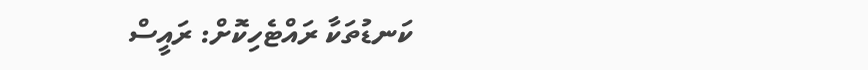ކަނޑުތަކާ ރައްޓެހިކޮށް: ރައީސް